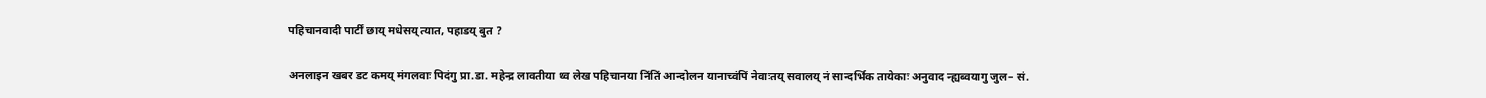पहिचानवादी पार्टीं छाय् मधेसय् त्यात, पहाडय् बुत ?

अनलाइन खबर डट कमय् मंगलवाः पिदंगु प्रा.डा. महेन्द्र लावतीया थ्व लेख पहिचानया निंतिं आन्दोलन यानाच्वंपिं नेवाःतय् सवालय् नं सान्दर्भिक तायेकाः अनुवाद न्ह्यब्वयागु जुल– सं.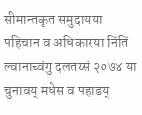सीमान्तकृत समुदायया पहिचान व अधिकारया निंतिं ल्वानाच्वंगु दलतय्सं २०७४ या चुनावय् मधेस व पहाडय्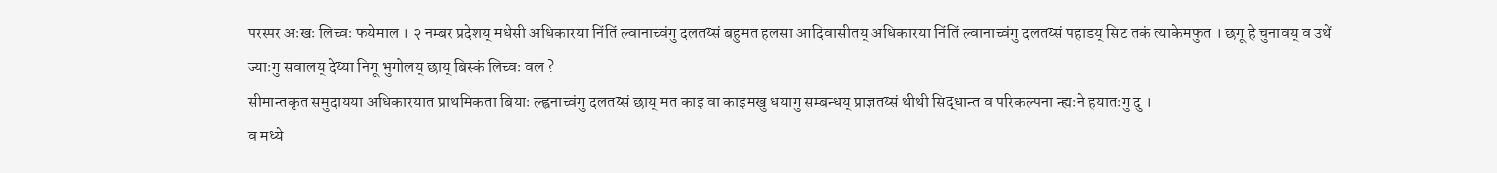परस्पर अःखः लिच्वः फयेमाल । २ नम्बर प्रदेशय् मधेसी अधिकारया निंतिं ल्वानाच्वंगु दलतय्सं बहुमत हलसा आदिवासीतय् अधिकारया निंतिं ल्वानाच्वंगु दलतय्सं पहाडय् सिट तकं त्याकेमफुत । छगू हे चुनावय् व उथें ज्याःगु सवालय् देय्या निगू भुगोलय् छाय् बिस्कं लिच्वः वल ?
सीमान्तकृत समुदायया अधिकारयात प्राथमिकता बियाः ल्ह्वनाच्वंगु दलतय्सं छाय् मत काइ वा काइमखु धयागु सम्बन्धय् प्राज्ञतय्सं थीथी सिद्धान्त व परिकल्पना न्ह्यःने हयातःगु दु ।
व मध्ये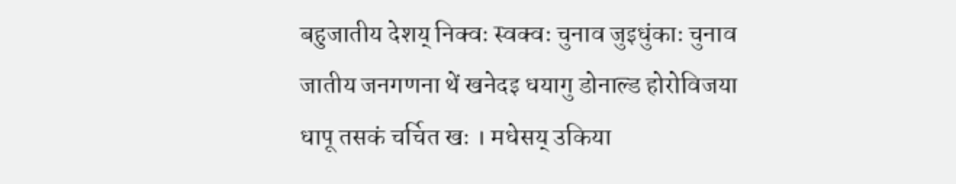बहुजातीय देशय् निक्वः स्वक्वः चुनाव जुइधुंकाः चुनाव जातीय जनगणना थें खनेदइ धयागु डोनाल्ड होरोविजया धापू तसकं चर्चित खः । मधेसय् उकिया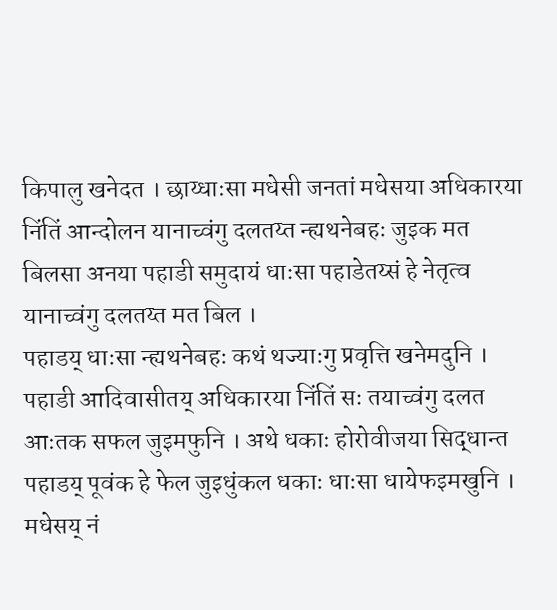किपालु खनेदत । छाय्धाःसा मधेसी जनतां मधेसया अधिकारया निंतिं आन्दोलन यानाच्वंगु दलतय्त न्ह्यथनेबहः जुइक मत बिलसा अनया पहाडी समुदायं धाःसा पहाडेतय्सं हे नेतृत्व यानाच्वंगु दलतय्त मत बिल ।
पहाडय् धाःसा न्ह्यथनेबहः कथं थज्याःगु प्रवृत्ति खनेमदुनि । पहाडी आदिवासीतय् अधिकारया निंतिं सः तयाच्वंगु दलत आःतक सफल जुइमफुनि । अथे धकाः होरोवीजया सिद्धान्त पहाडय् पूवंक हे फेल जुइधुंकल धकाः धाःसा धायेफइमखुनि ।
मधेसय् नं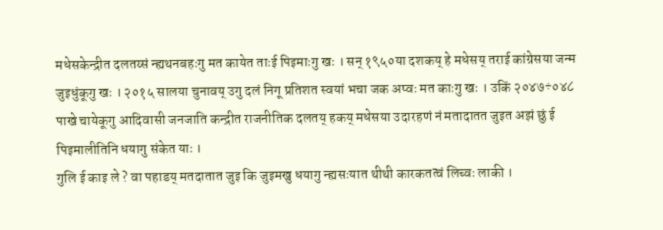मधेसकेन्द्रीत दलतय्सं न्ह्यथनबहःगु मत कायेत ताःई पिइमाःगु खः । सन् १९५०या दशकय् हे मधेसय् तराई कांग्रेसया जन्म जुइधुंकूगु खः । २०१५ सालया चुनावय् उगु दलं निगू प्रतिशत स्वयां भचा जक अप्वः मत काःगु खः । उकिं २०४७÷०४८ पाखे चायेकूगु आदिवासी जनजाति कन्द्रीत राजनीतिक दलतय् हकय् मधेसया उदारहणं नं मतादातत जुइत अझं छुं ई पिइमालीतिनि धयागु संकेत याः ।
गुलि ई काइ ले ? वा पहाडय् मतदातात जुइ कि जुइमखु धयागु न्ह्यसःयात थीथी कारकतत्वं लिच्वः लाकी ।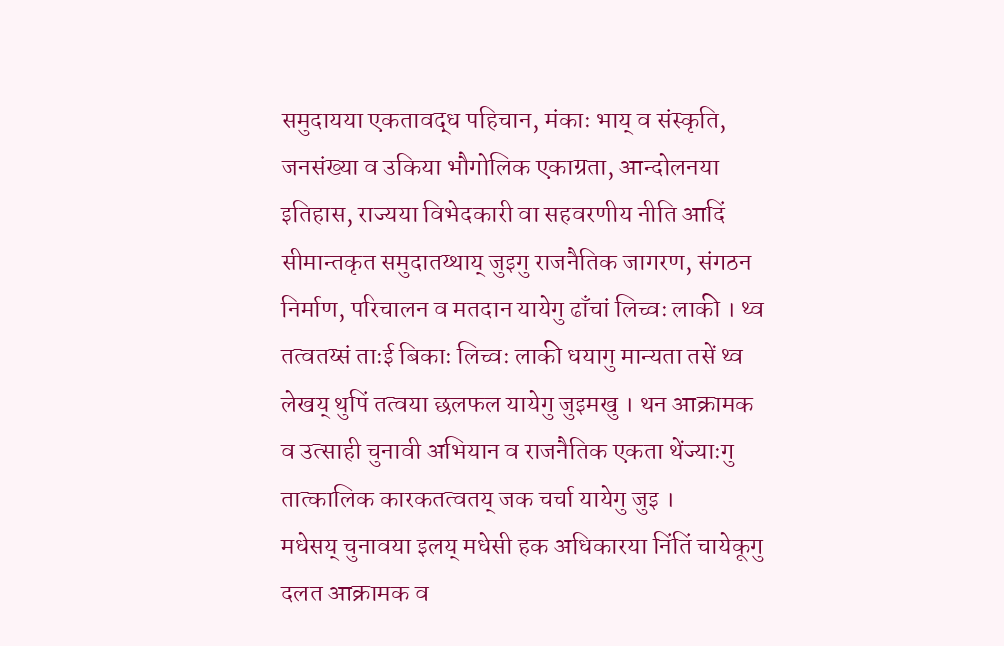समुदायया एकतावद्ध पहिचान, मंकाः भाय् व संस्कृति, जनसंख्या व उकिया भौगोलिक एकाग्रता, आन्दोलनया इतिहास, राज्यया विभेदकारी वा सहवरणीय नीति आदिं सीमान्तकृत समुदातय्थाय् जुइगु राजनैतिक जागरण, संगठन निर्माण, परिचालन व मतदान यायेगु ढाँचां लिच्वः लाकी । थ्व तत्वतय्सं ताःई बिकाः लिच्वः लाकी धयागु मान्यता तसें थ्व लेखय् थुपिं तत्वया छलफल यायेगु जुइमखु । थन आक्रामक व उत्साही चुनावी अभियान व राजनैतिक एकता थेंज्याःगु तात्कालिक कारकतत्वतय् जक चर्चा यायेगु जुइ ।
मधेसय् चुनावया इलय् मधेसी हक अधिकारया निंतिं चायेकूगु दलत आक्रामक व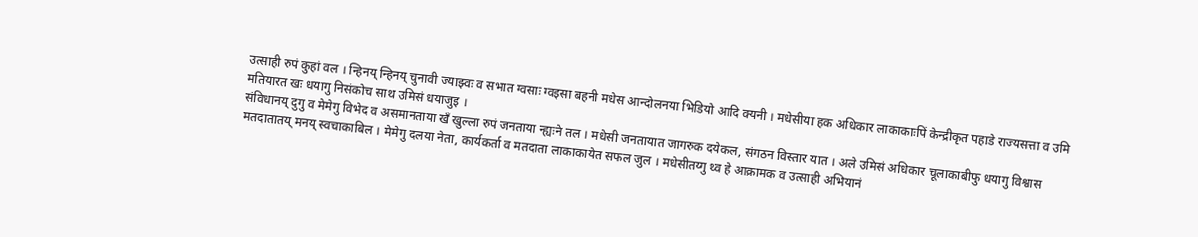उत्साही रुपं कुहां वल । न्हिनय् न्हिनय् चुनावी ज्याझ्वः व सभात ग्वसाः ग्वइसा बहनी मधेस आन्दोलनया भिडियो आदि क्यनी । मधेसीया हक अधिकार लाकाकाःपिं केन्द्रीकृत पहाडे राज्यसत्ता व उमि मतियारत खः धयागु निसंकोच साथ उमिसं धयाजुइ ।
संविधानय् दुगु व मेमेगु विभेद व असमानताया खँ खुल्ला रुपं जनताया न्ह्यःने तल । मधेसी जनतायात जागरुक दयेकल, संगठन विस्तार यात । अले उमिसं अधिकार चूलाकाबीफु धयागु विश्वास मतदातातय् मनय् स्वचाकाबिल । मेमेगु दलया नेता, कार्यकर्ता व मतदाता लाकाकायेत सफल जुल । मधेसीतय्गु थ्व हे आक्रामक व उत्साही अभियानं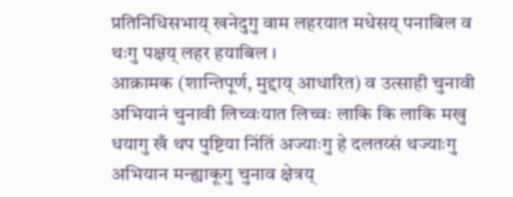प्रतिनिधिसभाय् खनेदुगु वाम लहरयात मधेसय् पनाबिल व थःगु पक्षय् लहर हयाबिल ।
आक्रामक (शान्तिपूर्ण, मुद्दाय् आधारित) व उत्साही चुनावी अभियानं चुनावी लिच्वःयात लिच्वः लाकि कि लाकि मखु धयागु खँ थप पुष्टिया निंतिं अज्याःगु हे दलतय्सं थज्याःगु अभियान मन्ह्याकूगु चुनाव क्षेत्रय्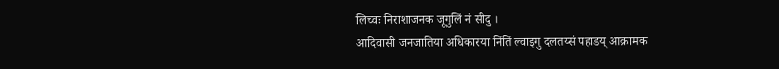लिच्वः निराशाजनक जूगुलिं नं सीदु ।
आदिवासी जनजातिया अधिकारया निंतिं ल्वाइगु दलतय्सं पहाडय् आक्रामक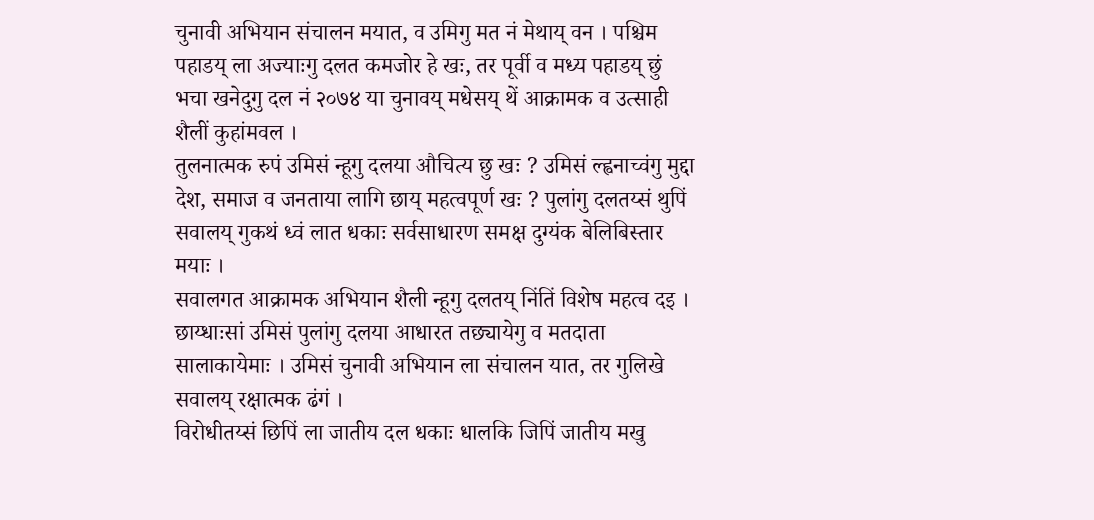चुनावी अभियान संचालन मयात, व उमिगु मत नं मेथाय् वन । पश्चिम पहाडय् ला अज्याःगु दलत कमजोर हे खः, तर पूर्वी व मध्य पहाडय् छुं भचा खनेदुगु दल नं २०७४ या चुनावय् मधेसय् थें आक्रामक व उत्साही शैलीं कुहांमवल ।
तुलनात्मक रुपं उमिसं न्हूगु दलया औचित्य छु खः ? उमिसं ल्ह्वनाच्वंगु मुद्दा देश, समाज व जनताया लागि छाय् महत्वपूर्ण खः ? पुलांगु दलतय्सं थुपिं सवालय् गुकथं ध्वं लात धकाः सर्वसाधारण समक्ष दुग्यंक बेलिबिस्तार मयाः ।
सवालगत आक्रामक अभियान शैली न्हूगु दलतय् निंतिं विशेष महत्व दइ । छाय्धाःसां उमिसं पुलांगु दलया आधारत तछ्यायेगु व मतदाता सालाकायेमाः । उमिसं चुनावी अभियान ला संचालन यात, तर गुलिखे सवालय् रक्षात्मक ढंगं ।
विरोधीतय्सं छिपिं ला जातीय दल धकाः धालकि जिपिं जातीय मखु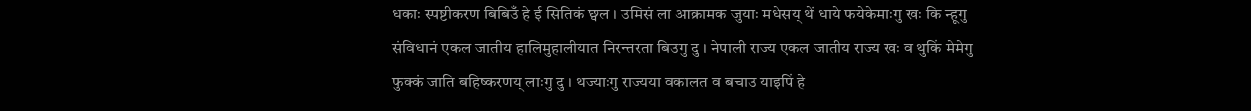धकाः स्पष्टीकरण बिबिउँ हे ई सितिकं छ्वल । उमिसं ला आक्रामक जुयाः मधेसय् थें धाये फयेकेमाःगु खः कि न्हूगु संविधानं एकल जातीय हालिमुहालीयात निरन्तरता बिउगु दु । नेपाली राज्य एकल जातीय राज्य खः व थुकिं मेमेगु फुक्कं जाति बहिष्करणय् लाःगु दु । थज्याःगु राज्यया वकालत व बचाउ याइपिं हे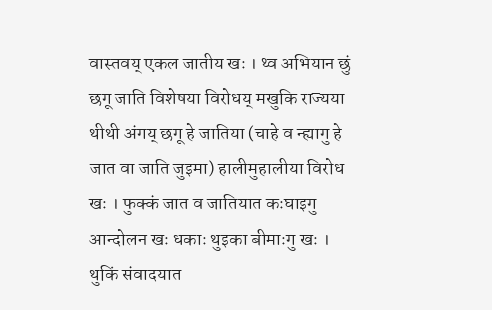वास्तवय् एकल जातीय खः । थ्व अभियान छुं छगू जाति विशेषया विरोधय् मखुकि राज्यया थीथी अंगय् छगू हे जातिया (चाहे व न्ह्यागु हे जात वा जाति जुइमा) हालीमुहालीया विरोध खः । फुक्कं जात व जातियात कःघाइगु आन्दोलन खः धकाः थुइका बीमाःगु खः । थुकिं संवादयात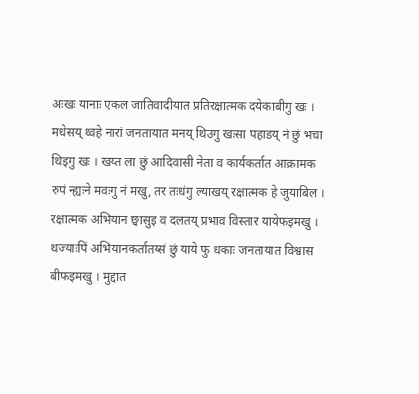अःखः यानाः एकल जातिवादीयात प्रतिरक्षात्मक दयेकाबीगु खः ।
मधेसय् थ्वहे नारां जनतायात मनय् थिउगु खःसा पहाडय् नं छुं भचा थिइगु खः । खय्त ला छुं आदिवासी नेता व कार्यकर्तात आक्रामक रुपं न्ह्यःने मवःगु नं मखु, तर तःधंगु ल्याखय् रक्षात्मक हे जुयाबिल ।
रक्षात्मक अभियान छ्वासुइ व दलतय् प्रभाव विस्तार यायेफइमखु । थज्याःपिं अभियानकर्तातय्सं छुं याये फु धकाः जनतायात विश्वास बीफइमखु । मुद्दात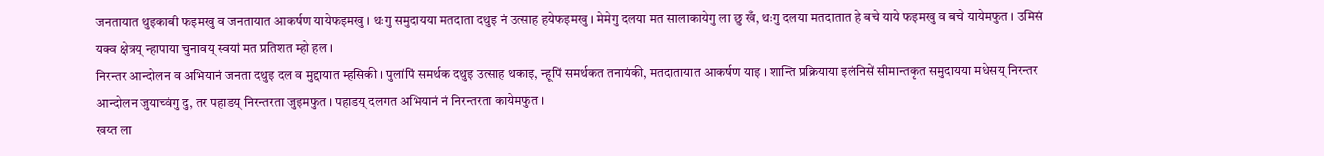जनतायात थुइकाबी फइमखु व जनतायात आकर्षण यायेफइमखु । थःगु समुदायया मतदाता दथुइ नं उत्साह हयेफइमखु । मेमेगु दलया मत सालाकायेगु ला छु खँ, थःगु दलया मतदातात हे बचे याये फइमखु व बचे यायेमफुत । उमिसं यक्व क्षेत्रय् न्हापाया चुनावय् स्वयां मत प्रतिशत म्हो हल ।
निरन्तर आन्दोलन व अभियानं जनता दथुइ दल व मुद्दायात म्हसिकी । पुलांपिं समर्थक दथुइ उत्साह थकाइ, न्हूपिं समर्थकत तनायंकी, मतदातायात आकर्षण याइ । शान्ति प्रक्रियाया इलंनिसें सीमान्तकृत समुदायया मधेसय् निरन्तर आन्दोलन जुयाच्वंगु दु, तर पहाडय् निरन्तरता जुइमफुत । पहाडय् दलगत अभियानं नं निरन्तरता कायेमफुत ।
खय्त ला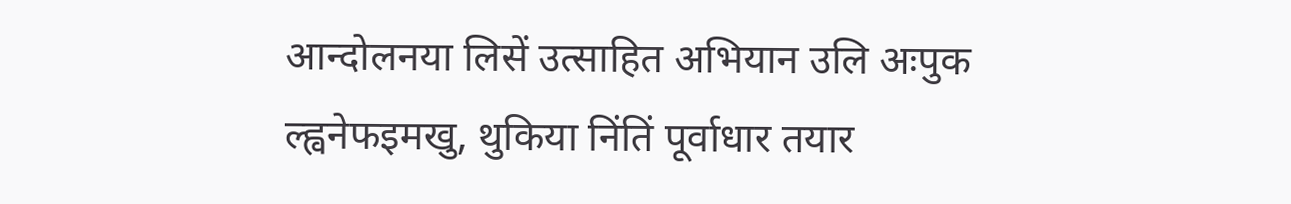आन्दोलनया लिसें उत्साहित अभियान उलि अःपुक ल्ह्वनेफइमखु, थुकिया निंतिं पूर्वाधार तयार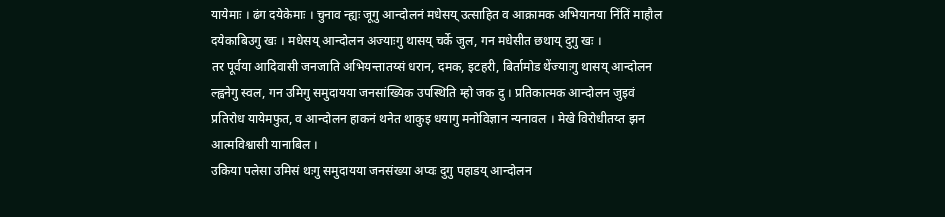यायेमाः । ढंग दयेकेमाः । चुनाव न्ह्यः जूगु आन्दोलनं मधेसय् उत्साहित व आक्रामक अभियानया निंतिं माहौल दयेकाबिउगु खः । मधेसय् आन्दोलन अज्याःगु थासय् चर्के जुल, गन मधेसीत छथाय् दुगु खः ।
तर पूर्वया आदिवासी जनजाति अभियन्तातय्सं धरान, दमक, इटहरी, बिर्तामोड थेंज्याःगु थासय् आन्दोलन ल्ह्वनेगु स्वल, गन उमिगु समुदायया जनसांख्यिक उपस्थिति म्हो जक दु । प्रतिकात्मक आन्दोलन जुइवं प्रतिरोध यायेमफुत, व आन्दोलन हाकनं थनेत थाकुइ धयागु मनोविज्ञान न्यनावल । मेखे विरोधीतय्त झन आत्मविश्वासी यानाबिल ।
उकिया पलेसा उमिसं थःगु समुदायया जनसंख्या अप्वः दुगु पहाडय् आन्दोलन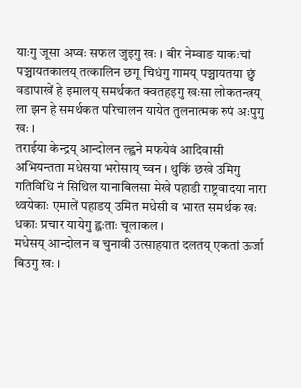याःगु जूसा अप्वः सफल जुइगु खः । बीर नेम्वाङ याकःचां पञ्चायतकालय् तत्कालिन छगू चिधंगु गामय् पञ्चायतया छुं वडापाखें हे इमालय् समर्थकत क्वतहइगु खःसा लोकतन्त्रय् ला झन हे समर्थकत परिचालन यायेत तुलनात्मक रुपं अःपुगु खः ।
तराईया केन्द्रय् आन्दोलन ल्ह्वने मफयेवं आदिवासी अभियन्तता मधेसया भरोसाय् च्वन । थुकिं छखे उमिगु गतिविधि नं सिथिल यानाबिलसा मेखे पहाडी राष्ट्रवादया नारा थ्वयेकाः एमालें पहाडय् उमित मधेसी व भारत समर्थक खः धकाः प्रचार यायेगु ह्वःताः चूलाकल ।
मधेसय् आन्दोलन व चुनावी उत्साहयात दलतय् एकतां ऊर्जा बिउगु खः ।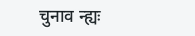चुनाव न्ह्यः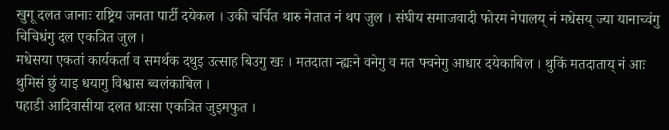खुगू दलत जानाः राष्ट्रिय जनता पार्टी दयेकल । उकी चर्चित थारु नेतात नं थप जुल । संघीय समाजवादी फोरम नेपालय् नं मधेसय् ज्या यानाच्वंगु चिचिधंगु दल एकत्रित जुल ।
मधेसया एकतां कार्यकर्ता व समर्थक दथुइ उत्साह बिउगु खः । मतदाता न्ह्यःने वनेगु व मत फ्वनेगु आधार दयेकाबिल । थुकिं मतदाताय् नं आः थुमिसं छुं याइ धयागु विश्वास ब्वलंकाबिल ।
पहाडी आदिवासीया दलत धाःसा एकत्रित जुइमफुत ।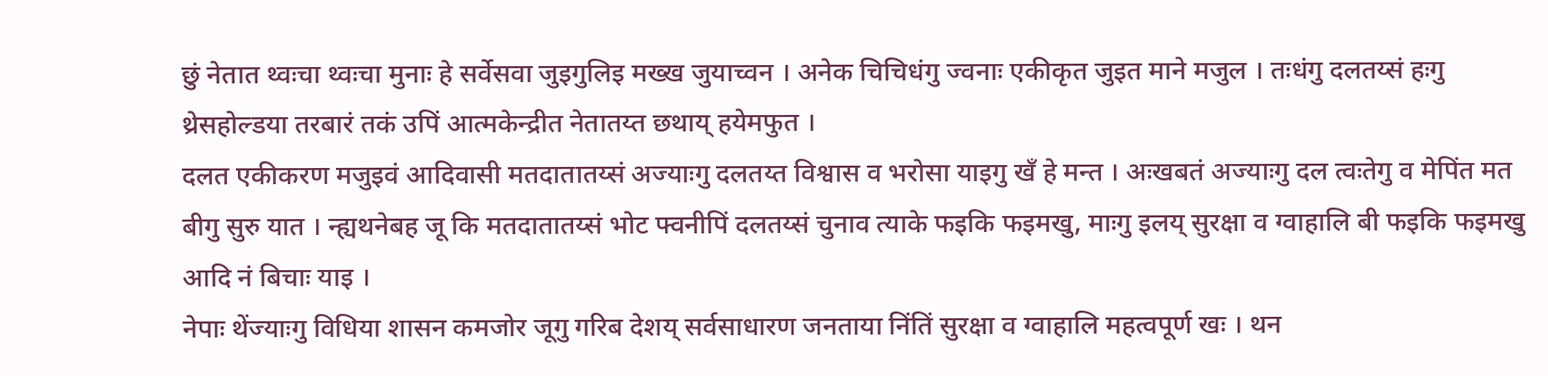छुं नेतात थ्वःचा थ्वःचा मुनाः हे सर्वेसवा जुइगुलिइ मख्ख जुयाच्वन । अनेक चिचिधंगु ज्वनाः एकीकृत जुइत माने मजुल । तःधंगु दलतय्सं हःगु थ्रेसहोल्डया तरबारं तकं उपिं आत्मकेन्द्रीत नेतातय्त छथाय् हयेमफुत ।
दलत एकीकरण मजुइवं आदिवासी मतदातातय्सं अज्याःगु दलतय्त विश्वास व भरोसा याइगु खँ हे मन्त । अःखबतं अज्याःगु दल त्वःतेगु व मेपिंत मत बीगु सुरु यात । न्ह्यथनेबह जू कि मतदातातय्सं भोट फ्वनीपिं दलतय्सं चुनाव त्याके फइकि फइमखु, माःगु इलय् सुरक्षा व ग्वाहालि बी फइकि फइमखु आदि नं बिचाः याइ ।
नेपाः थेंज्याःगु विधिया शासन कमजोर जूगु गरिब देशय् सर्वसाधारण जनताया निंतिं सुरक्षा व ग्वाहालि महत्वपूर्ण खः । थन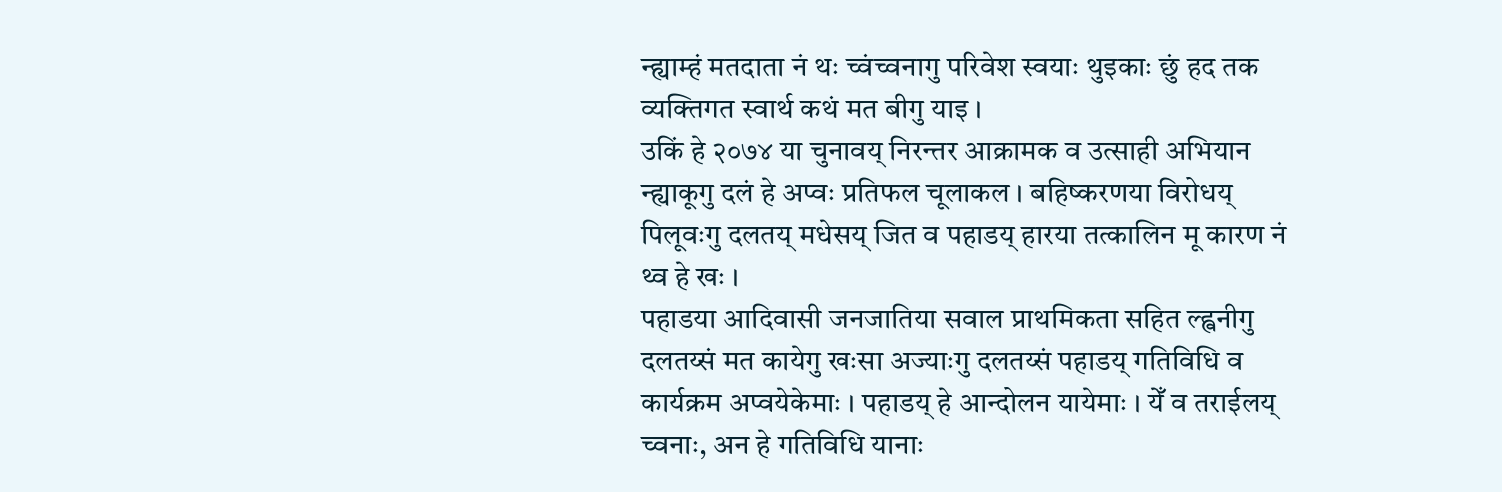न्ह्याम्हं मतदाता नं थः च्वंच्वनागु परिवेश स्वयाः थुइकाः छुं हद तक व्यक्तिगत स्वार्थ कथं मत बीगु याइ ।
उकिं हे २०७४ या चुनावय् निरन्तर आक्रामक व उत्साही अभियान न्ह्याकूगु दलं हे अप्वः प्रतिफल चूलाकल । बहिष्करणया विरोधय् पिलूवःगु दलतय् मधेसय् जित व पहाडय् हारया तत्कालिन मू कारण नं थ्व हे खः ।
पहाडया आदिवासी जनजातिया सवाल प्राथमिकता सहित ल्ह्वनीगु दलतय्सं मत कायेगु खःसा अज्याःगु दलतय्सं पहाडय् गतिविधि व कार्यक्रम अप्वयेकेमाः । पहाडय् हे आन्दोलन यायेमाः । येँ व तराईलय् च्वनाः, अन हे गतिविधि यानाः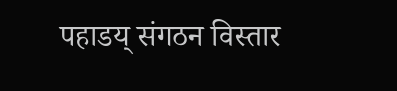पहाडय् संगठन विस्तार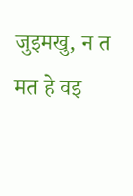जुइमखु, न त मत हे वइ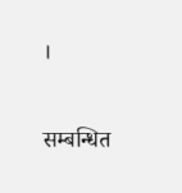।

सम्बन्धित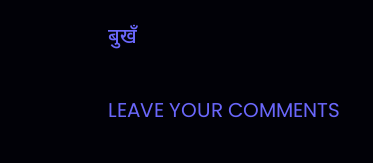बुखँ

LEAVE YOUR COMMENTS